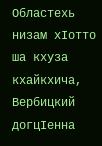Областехь низам хIотто ша кхуза кхайкхича, Вербицкий догцIенна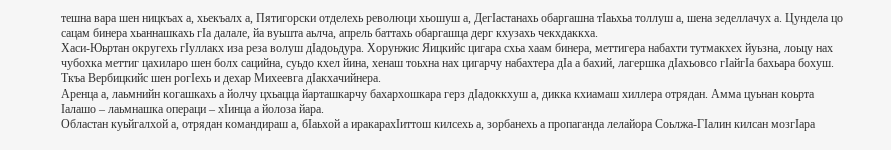тешна вара шен ницкъах а, хьекъалх а, Пятигорски отделехь революци хьошуш а, ДегIастанахь обаргашна тIаьхьа толлуш а, шена зеделлачух а. Цундела цо сацам бинера хьаннашкахь гIa далале, йа вуьшта аьлча, апрель баттахь обаргашца дерг кхузахь чекхдаккха.
Хаси-Юьртан округехь гIуллакх иза реза волуш дIадоьдура. Хорунжис Яицкийс цигара схьа хаам бинера, меттигера набахти тутмакхех йуьзна, лоьцу нах чубохка меттиг цахиларо шен болх сацийна, суьдо кхел йина, хенаш тоьхна нах цигарчу набахтера дIа а бахий, лагершка дIахьовсо гIайгIа бахьара бохуш. Ткъа Вербицкийс шен рогIехь и дехар Михеевга дIакхачийнера.
Аренца а, лаьмнийн когашкахь а йолчу цхьацца йарташкарчу бахархошкара герз дIадоккхуш а, дикка кхиамаш хиллера отрядан. Амма цуьнан коьрта Iалашо – лаьмнашка операци – хIинца а йолоза йара.
Областан куьйгалхой а, отрядан командираш а, бIаьхой а иракарахIиттош килсехь а, зорбанехь а пропаганда лелайора Соьлжа-ГIалин килсан мозгIара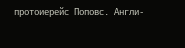протоиерейс Поповс. Англи-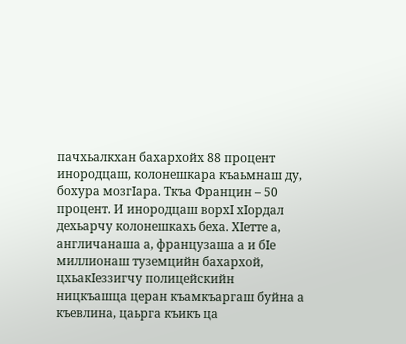пачхьалкхан бахархойх 88 процент инородцаш, колонешкара къаьмнаш ду, бохура мозгIара. Ткъа Францин – 50 процент. И инородцаш ворхI хIордал дехьарчу колонешкахь беха. ХIетте а, англичанаша а, французаша а и бIе миллионаш туземцийн бахархой, цхьакIеззигчу полицейскийн ницкъашца церан къамкъаргаш буйна а къевлина, цаьрга къикъ ца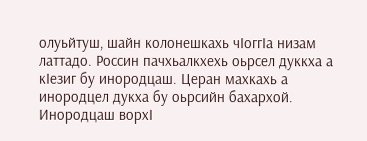олуьйтуш, шайн колонешкахь чIоггIа низам латтадо. Россин пачхьалкхехь оьрсел дуккха а кIезиг бу инородцаш. Церан махкахь а инородцел дукха бу оьрсийн бахархой. Инородцаш вopхI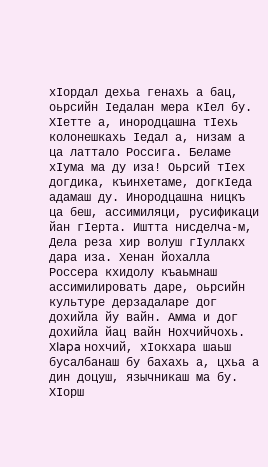хIордал дехьа генахь а бац, оьрсийн Iедалан мера кIел бу. ХIетте а, инородцашна тIехь колонешкахь Iедал а, низам а ца латтало Россига. Беламе хIума ма ду иза! Оьрсий тIех догдика, къинхетаме, догкIеда адамаш ду. Инородцашна ницкъ ца беш, ассимиляци, русификаци йан гIерта. Иштта нисделча-м, Дела реза хир волуш гIуллакх дара иза. Хенан йохалла Россера кхидолу къаьмнаш ассимилировать даре, оьрсийн культуре дерзадаларе дог дохийла йу вайн. Амма и дог дохийла йац вайн Нохчийчохь. ХIapa нохчий, хIокхара шаьш бусалбанаш бу бахахь а, цхьа а дин доцуш, язычникаш ма бу. ХIорш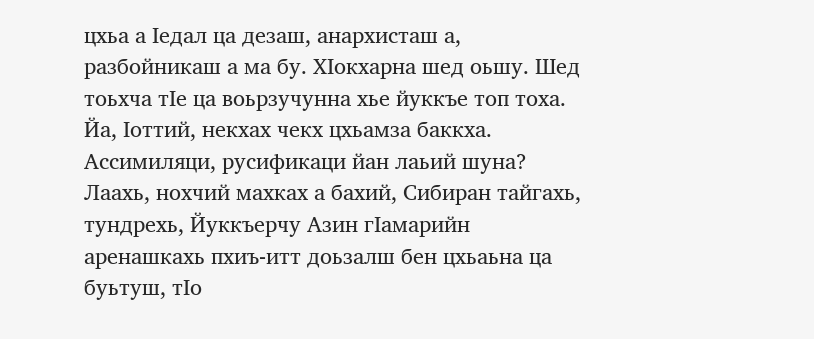цхьа а Iедал ца дезаш, анархисташ а, разбойникаш а ма бу. ХIокхарна шед оьшу. Шед тоьхча тIе ца воьрзучунна хье йуккъе топ тоха. Йа, Iоттий, некхах чекх цхьамза баккха. Ассимиляци, русификаци йан лаьий шуна? Лаахь, нохчий махках а бахий, Сибиран тайгахь, тундрехь, Йуккъерчу Азин гIамарийн аренашкахь пхиъ-итт доьзалш бен цхьаьна ца буьтуш, тIо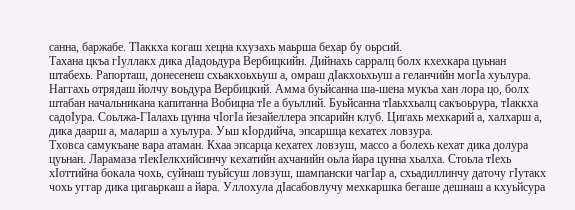санна, баржабе. ТIаккха когаш хецна кхузахь маьрша бехар бу оьрсий.
Тахана цкъа гIуллакх дика дIадоьдура Вербицкийн. Дийнахь сарралц болх кхехкара цуьнан штабехь. Рапорташ, донесенеш схьакхоьхьуш а, омраш дIакхоьхьуш а геланчийн могIа хуьлура. Наггахь отрядаш йолчу воьдура Вербицкий. Амма буьйсанна ша-шена мукъа хан лора цо, болх штабан начальникана капитанна Вобицна тIе а буьллий. Буьйсанна тIаьххьалц сакъоьрура, тIаккха садоIура. Соьлжа-ГIалахь цунна чIогIа йезайеллера эпсарийн клуб. Цигахь мехкарий а, халхарш а, дика даарш а, маларш а хуьлура. Уьш кIордийча, эпсаршца кехатех ловзура.
Тховса самукъане вара атаман. Кхаа эпсарца кехатех ловзуш, массо а болехь кехат дика долура цуьнан. Ларамаза тIекIелкхийсинчу кехатийн ахчанийн оьла йара цунна хьалха. Стоьла тIехь хIоттийна бокала чохь, суйнаш туьйсуш ловзуш, шампански чагIар а, схьадиллинчу даточу гIутакх чохь уггар дика цигаьркаш а йара. Уллохула дIасабовлучу мехкаршка бегаше дешнаш а кхуьйсура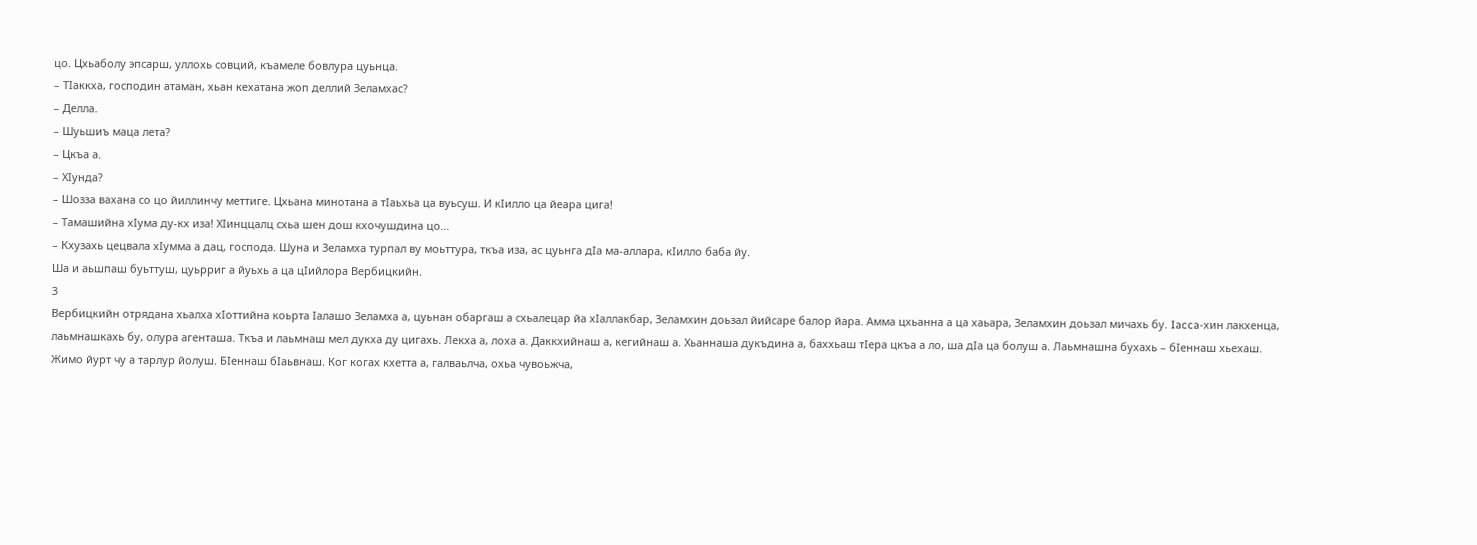цо. Цхьаболу эпсарш, уллохь совций, къамеле бовлура цуьнца.
– ТIаккха, господин атаман, хьан кехатана жоп деллий Зеламхас?
– Делла.
– Шуьшиъ маца лета?
– Цкъа а.
– ХIунда?
– Шозза вахана со цо йиллинчу меттиге. Цхьана минотана а тIаьхьа ца вуьсуш. И кIилло ца йеара цига!
– Тамашийна хIyмa ду-кх иза! ХIинццалц схьа шен дош кхочушдина цо…
– Кхузахь цецвала хIумма а дац, господа. Шуна и Зеламха турпал ву моьттура, ткъа иза, ас цуьнга дIа ма-аллара, кIилло баба йу.
Ша и аьшпаш буьттуш, цуьрриг а йуьхь а ца цIийлора Вербицкийн.
3
Вербицкийн отрядана хьалха хIоттийна коьрта Iалашо Зеламха а, цуьнан обаргаш а схьалецар йа хIаллакбар, Зеламхин доьзал йийсаре балор йара. Амма цхьанна а ца хаьара, Зеламхин доьзал мичахь бу. Iacca-хин лакхенца, лаьмнашкахь бу, олура агенташа. Ткъа и лаьмнаш мел дукха ду цигахь. Лекха а, лоха а. Даккхийнаш а, кегийнаш а. Хьаннаша дукъдина а, баххьаш тIера цкъа а ло, ша дIа ца болуш а. Лаьмнашна бухахь – бIеннаш хьехаш. Жимо йурт чу а тарлур йолуш. БIеннаш бIаьвнаш. Ког когах кхетта а, галваьлча, охьа чувоьжча,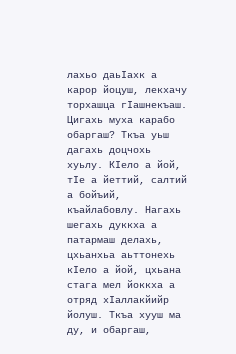лахьо даьIахк а карор йоцуш, лекхачу торхашца гIашнекъаш. Цигахь муха карабо обаргаш? Ткъа уьш дагахь доцчохь хуьлу. КIело а йой, тIе а йеттий, салтий а бойъий, къайлабовлу. Нагахь шегахь дуккха а патармаш делахь, цхьанхьа аьттонехь кIело а йой, цхьана стага мел йоккха а отряд хIаллакйийр йолуш. Ткъа хууш ма ду, и обаргаш,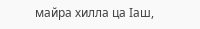майра хилла ца Iаш,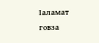Iаламат говза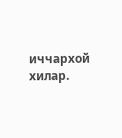иччархой хилар.